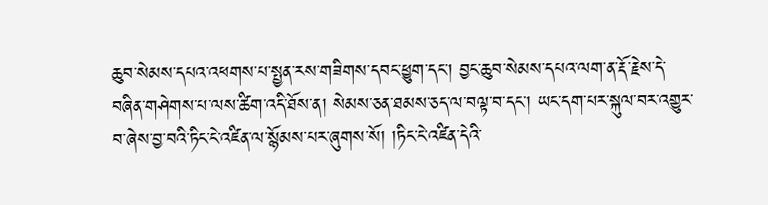ཆུབ་སེམས་དཔའ་འཕགས་པ་སྤྱན་རས་གཟིགས་དབང་ཕྱུག་དང་། བྱང་ཆུབ་སེམས་དཔའ་ལག་ན་རྡོ་རྗེས་དེ་བཞིན་གཤེགས་པ་ལས་ཚིག་འདི་ཐོས་ན། སེམས་ཅན་ཐམས་ཅད་ལ་བལྟ་བ་དང་། ཡང་དག་པར་སྐུལ་བར་འགྱུར་བ་ཞེས་བྱ་བའི་ཏིང་ངེ་འཛིན་ལ་སྙོམས་པར་ཞུགས་སོ། །ཏིང་ངེ་འཛིན་དེའི་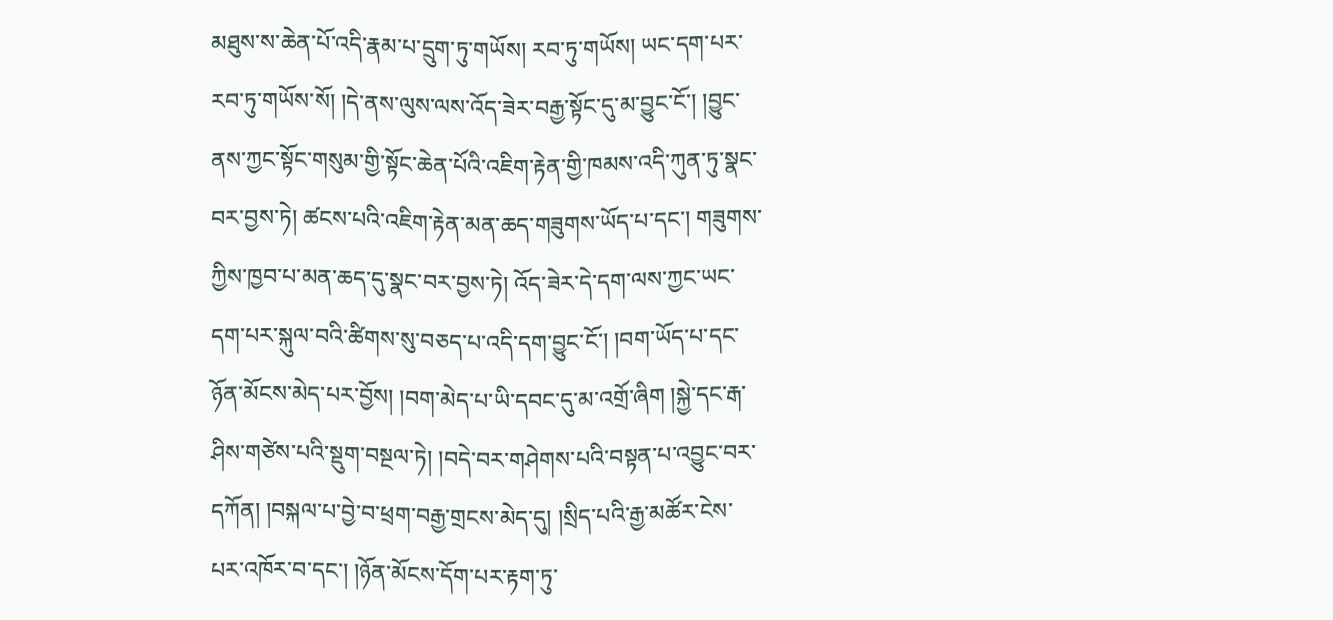མཐུས་ས་ཆེན་པོ་འདི་རྣམ་པ་དྲུག་ཏུ་གཡོས། རབ་ཏུ་གཡོས། ཡང་དག་པར་རབ་ཏུ་གཡོས་སོ། །དེ་ནས་ལུས་ལས་འོད་ཟེར་བརྒྱ་སྟོང་དུ་མ་བྱུང་ངོ་། །བྱུང་ནས་ཀྱང་སྟོང་གསུམ་གྱི་སྟོང་ཆེན་པོའི་འཇིག་རྟེན་གྱི་ཁམས་འདི་ཀུན་ཏུ་སྣང་བར་བྱས་ཏེ། ཚངས་པའི་འཇིག་རྟེན་མན་ཆད་གཟུགས་ཡོད་པ་དང་། གཟུགས་ཀྱིས་ཁྱབ་པ་མན་ཆད་དུ་སྣང་བར་བྱས་ཏེ། འོད་ཟེར་དེ་དག་ལས་ཀྱང་ཡང་དག་པར་སྐུལ་བའི་ཚིགས་སུ་བཅད་པ་འདི་དག་བྱུང་ངོ་། །བག་ཡོད་པ་དང་ཉོན་མོངས་མེད་པར་བྱོས། །བག་མེད་པ་ཡི་དབང་དུ་མ་འགྲོ་ཞིག །སྐྱེ་དང་རྒ་ཤིས་གཙེས་པའི་སྡུག་བསྔལ་ཏེ། །བདེ་བར་གཤེགས་པའི་བསྟན་པ་འབྱུང་བར་དཀོན། །བསྐལ་པ་བྱེ་བ་ཕྲག་བརྒྱ་གྲངས་མེད་དུ། །སྲིད་པའི་རྒྱ་མཚོར་ངེས་པར་འཁོར་བ་དང་། །ཉོན་མོངས་དོག་པར་རྟག་ཏུ་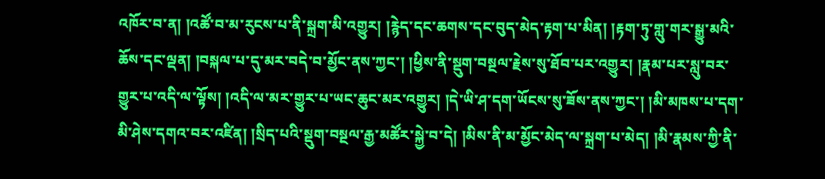འཁོར་བ་ན། །འཚོ་བ་མ་རུངས་པ་ནི་སྐྲག་མི་འགྱུར། །རྙེད་དང་ཆགས་དང་བུད་མེད་རྟག་པ་མིན། །རྟག་ཏུ་གླུ་གར་སྒྱུ་མའི་ཆོས་དང་ལྡན། །བསྐལ་པ་དུ་མར་བདེ་བ་མྱོང་ནས་ཀྱང་། །ཕྱིས་ནི་སྡུག་བསྔལ་རྗེས་སུ་ཐོབ་པར་འགྱུར། །རྣམ་པར་སླུ་བར་གྱུར་པ་འདི་ལ་ལྟོས། །འདི་ལ་མར་གྱུར་པ་ཡང་ཆུང་མར་འགྱུར། །དེ་ཡི་ཤ་དག་ཡོངས་སུ་ཟོས་ནས་ཀྱང་། །མི་མཁས་པ་དག་མི་ཤེས་དགའ་བར་འཛིན། །སྲིད་པའི་སྡུག་བསྔལ་རྒྱ་མཚོར་སྐྱེ་བ་དེ། །མིས་ནི་མ་མྱོང་མེད་ལ་སྐྲག་པ་མེད། །མི་རྣམས་ཀྱི་ནི་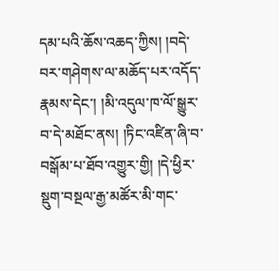དམ་པའི་ཆོས་འཆད་ཀྱིས། །བདེ་བར་གཤེགས་ལ་མཆོད་པར་འདོད་རྣམས་དེང་། །མི་འདུལ་ཁ་ལོ་སྒྱུར་བ་དེ་མཐོང་ནས། །ཏིང་འཛིན་ཞི་བ་བསྒོམ་པ་ཐོབ་འགྱུར་གྱི། །དེ་ཕྱིར་སྡུག་བསྔལ་རྒྱ་མཚོར་མི་གང་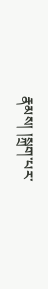རྣམས། །སྐྲག་པར་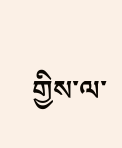གྱིས་ལ་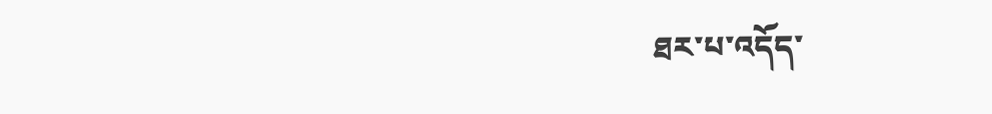ཐར་པ་འདོད་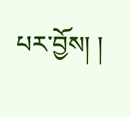པར་བྱོས། །